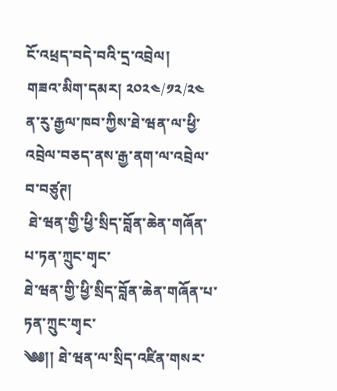ངོ་འཕྲད་བདེ་བའི་དྲ་འབྲེལ།
གཟའ་མིག་དམར། ༢༠༢༤/༡༢/༢༤
ན་རུ་རྒྱལ་ཁབ་ཀྱིས་ཐེ་ཝན་ལ་ཕྱི་འབྲེལ་བཅད་ནས་རྒྱ་ནག་ལ་འབྲེལ་བ་བཙུཊ།
 ཐེ་ཝན་གྱི་ཕྱི་སྲིད་བློན་ཆེན་གཞོན་པ་ཏན་ཀྲུང་གྭང་
ཐེ་ཝན་གྱི་ཕྱི་སྲིད་བློན་ཆེན་གཞོན་པ་ཏན་ཀྲུང་གྭང་
༄༅།། ཐེ་ཝན་ལ་སྲིད་འཛིན་གསར་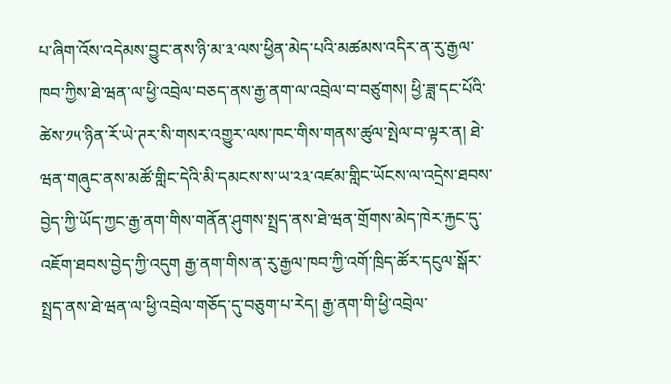པ་ཞིག་འོས་འདེམས་བྱུང་ནས་ཉི་མ་༣་ལས་ཕྱིན་མེད་པའི་མཚམས་འདིར་ན་རུ་རྒྱལ་ཁབ་ཀྱིས་ཐེ་ཝན་ལ་ཕྱི་འབྲེལ་བཅད་ནས་རྒྱ་ནག་ལ་འབྲེལ་བ་བཙུགས། ཕྱི་ཟླ་དང་པོའི་ཚེས་༡༥་ཉིན་རོ་ཡེ་ཊར་སི་གསར་འགྱུར་ལས་ཁང་གིས་གནས་ཚུལ་སྤེལ་བ་ལྟར་ན། ཐེ་ཝན་གཞུང་ནས་མཚོ་གླིང་དེའི་མི་དམངས་ས་ཡ་༢༣་འཛམ་གླིང་ཡོངས་ལ་འདྲེས་ཐབས་བྱེད་ཀྱི་ཡོད་ཀྱང་རྒྱ་ནག་གིས་གནོན་ཤུགས་སྤྲད་ནས་ཐེ་ཝན་གྲོགས་མེད་ཁེར་རྐྱང་དུ་འཇོག་ཐབས་བྱེད་ཀྱི་འདུག རྒྱ་ནག་གིས་ན་རུ་རྒྱལ་ཁབ་ཀྱི་འགོ་ཁྲིད་ཚོར་དངུལ་སྒོར་སྤྲད་ནས་ཐེ་ཝན་ལ་ཕྱི་འབྲེལ་གཅོད་དུ་བཅུག་པ་རེད། རྒྱ་ནག་གི་ཕྱི་འབྲེལ་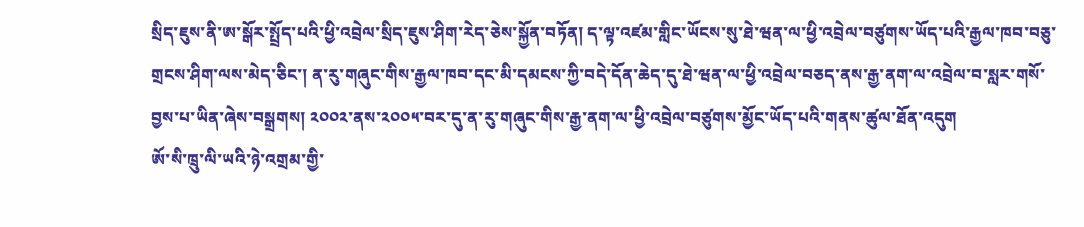སྲིད་ཇུས་ནི་ཨ་སྒོར་སྤྲོད་པའི་ཕྱི་འབྲེལ་སྲིད་ཇུས་ཤིག་རེད་ཅེས་སྐྱོན་བཏོན། ད་ལྟ་འཛམ་གླིང་ཡོངས་སུ་ཐེ་ཝན་ལ་ཕྱི་འབྲེལ་བཙུགས་ཡོད་པའི་རྒྱལ་ཁབ་བཅུ་གྲངས་ཤིག་ལས་མེད་ཅིང་། ན་རུ་གཞུང་གིས་རྒྱལ་ཁབ་དང་མི་དམངས་ཀྱི་བདེ་དོན་ཆེད་དུ་ཐེ་ཝན་ལ་ཕྱི་འབྲེལ་བཅད་ནས་རྒྱ་ནག་ལ་འབྲེལ་བ་སླར་གསོ་བྱས་པ་ཡིན་ཞེས་བསྒྲགས། ༢༠༠༢་ནས་༢༠༠༥་བར་དུ་ན་རུ་གཞུང་གིས་རྒྱ་ནག་ལ་ཕྱི་འབྲེལ་བཙུགས་མྱོང་ཡོད་པའི་གནས་ཚུལ་ཐོན་འདུག
ཨོ་སི་ཁྲུ་ལི་ཡའི་ཉེ་འགྲམ་གྱི་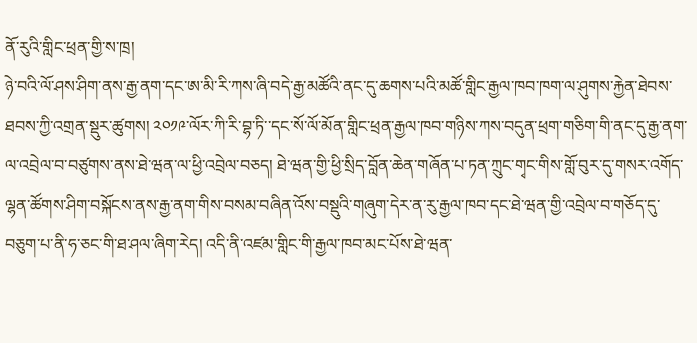ནོ་རུའི་གླིང་ཕྲན་གྱི་ས་ཁྲ།
ཉེ་བའི་ལོ་ཤས་ཤིག་ནས་རྒྱ་ནག་དང་ཨ་མི་རི་ཀས་ཞི་བདེ་རྒྱ་མཚོའི་ནང་དུ་ཆགས་པའི་མཚོ་གླིང་རྒྱལ་ཁབ་ཁག་ལ་ཤུགས་རྐྱེན་ཐེབས་ཐབས་ཀྱི་འགྲན་སྡུར་ཚུགས། ༢༠༡༩་ལོར་ཀི་རི་བྷ་ཏི་་དང་སོ་ལོ་མོན་གླིང་ཕྲན་རྒྱལ་ཁབ་གཉིས་ཀས་བདུན་ཕྲག་གཅིག་གི་ནང་དུ་རྒྱ་ནག་ལ་འབྲེལ་བ་བཙུགས་ནས་ཐེ་ཝན་ལ་ཕྱི་འབྲེལ་བཅད། ཐེ་ཝན་གྱི་ཕྱི་སྲིད་བློན་ཆེན་གཞོན་པ་ཏན་ཀྲུང་གྭང་གིས་གློ་བུར་དུ་གསར་འགོད་ལྷན་ཚོགས་ཤིག་བསྐོངས་ནས་རྒྱ་ནག་གིས་བསམ་བཞིན་འོས་བསྡུའི་གཞུག་དེར་ན་རུ་རྒྱལ་ཁབ་དང་ཐེ་ཝན་གྱི་འབྲེལ་བ་གཅོད་དུ་བཅུག་པ་ནི་ཧ་ཅང་གི་ཐ་ཤལ་ཞིག་རེད། འདི་ནི་འཛམ་གླིང་གི་རྒྱལ་ཁབ་མང་པོས་ཐེ་ཝན་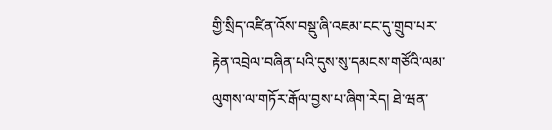གྱི་སྲིད་འཛིན་འོས་བསྡུ་ཞི་འཇམ་ངང་དུ་གྲུབ་པར་རྟེན་འབྲེལ་བཞིན་པའི་དུས་སུ་དམངས་གཙོའི་ལམ་ལུགས་ལ་གཏོར་རྒོལ་བྱས་པ་ཞིག་རེད། ཐེ་ཝན་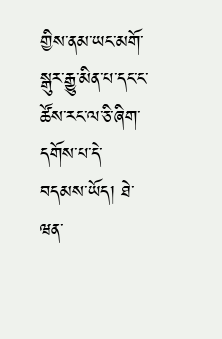གྱིས་ནམ་ཡང་མགོ་སྒུར་རྒྱུ་མིན་པ་དང་ང་ཚོས་རང་ལ་ཅི་ཞིག་དགོས་པ་དེ་བདམས་ཡོད། ཐེ་ཝན་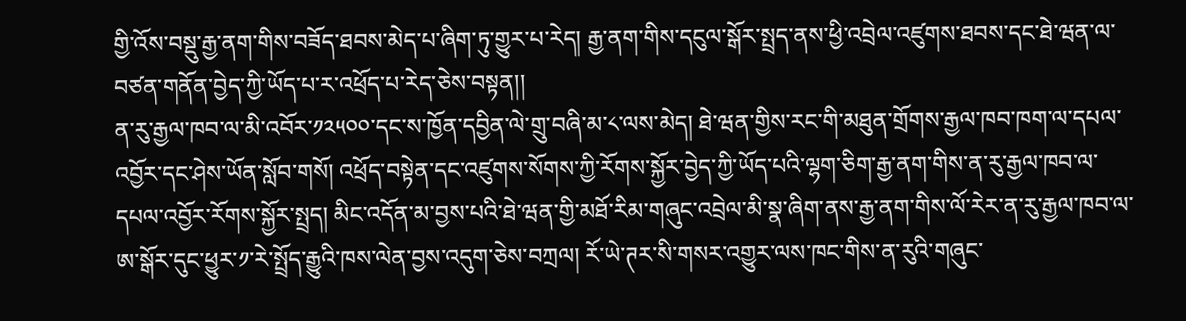གྱི་འོས་བསྡུ་རྒྱ་ནག་གིས་བཟོད་ཐབས་མེད་པ་ཞིག་ཏུ་གྱུར་པ་རེད། རྒྱ་ནག་གིས་དངུལ་སྒོར་སྤྲད་ནས་ཕྱི་འབྲེལ་འཛུགས་ཐབས་དང་ཐེ་ཝན་ལ་བཙན་གནོན་བྱེད་ཀྱི་ཡོད་པ་ར་འཕྲོད་པ་རེད་ཅེས་བསྟན།།
ན་རུ་རྒྱལ་ཁབ་ལ་མི་འབོར་༡༢༥༠༠་དང་ས་ཁྱོན་དབྱིན་ལེ་གྲུ་བཞི་མ་༨་ལས་མེད། ཐེ་ཝན་གྱིས་རང་གི་མཐུན་གྲོགས་རྒྱལ་ཁབ་ཁག་ལ་དཔལ་འབྱོར་དང་ཤེས་ཡོན་སློབ་གསོ། འཕྲོད་བསྟེན་དང་འཛུགས་སོགས་ཀྱི་རོགས་སྐྱོར་བྱེད་ཀྱི་ཡོད་པའི་ལྷག་ཅིག་རྒྱ་ནག་གིས་ན་རུ་རྒྱལ་ཁབ་ལ་དཔལ་འབྱོར་རོགས་སྐྱོར་སྤྲད། མིང་འདོན་མ་བྱས་པའི་ཐེ་ཝན་གྱི་མཐོ་རིམ་གཞུང་འབྲེལ་མི་སྣ་ཞིག་ནས་རྒྱ་ནག་གིས་ལོ་རེར་ན་རུ་རྒྱལ་ཁབ་ལ་ཨ་སྒོར་དུང་ཕྱུར་༡་རེ་སྤྲོད་རྒྱུའི་ཁས་ལེན་བྱས་འདུག་ཅེས་བཀྲལ། རོ་ཡེ་ཊར་སི་གསར་འགྱུར་ལས་ཁང་གིས་ན་རུའི་གཞུང་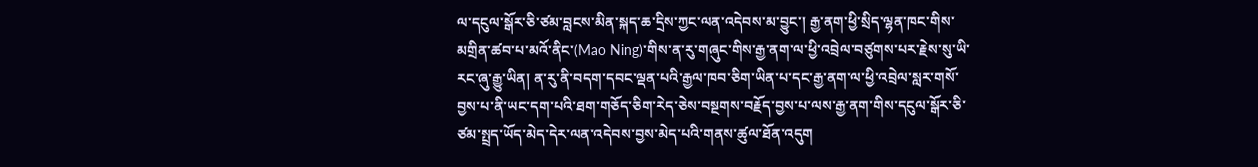ལ་དངུལ་སྒོར་ཅི་ཙམ་བླངས་མིན་སྐད་ཆ་དྲིས་ཀྱང་ལན་འདེབས་མ་བྱུང་། རྒྱ་ནག་ཕྱི་སྲིད་ལྷན་ཁང་གིས་མགྲིན་ཚབ་པ་མའོ་ནིང་(Mao Ning)་གིས་ན་རུ་གཞུང་གིས་རྒྱ་ནག་ལ་ཕྱི་འབྲེལ་བཙུགས་པར་རྗེས་སུ་ཡི་རང་ཞུ་རྒྱུ་ཡིན། ན་རུ་ནི་བདག་དབང་ལྡན་པའི་རྒྱལ་ཁབ་ཅིག་ཡིན་པ་དང་རྒྱ་ནག་ལ་ཕྱི་འབྲེལ་སླར་གསོ་བྱས་པ་ནི་ཡང་དག་པའི་ཐག་གཅོད་ཅིག་རེད་ཅེས་བསྔགས་བརྗོད་བྱས་པ་ལས་རྒྱ་ནག་གིས་དངུལ་སྒོར་ཅི་ཙམ་སྤྲད་ཡོད་མེད་དེར་ལན་འདེབས་བྱས་མེད་པའི་གནས་ཚུལ་ཐོན་འདུག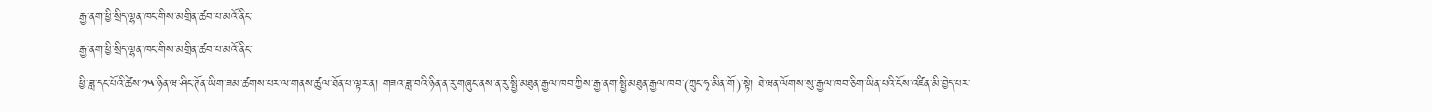རྒྱ་ནག་ཕྱི་སྲིད་ལྷན་ཁང་གིས་མགྲིན་ཚབ་པ་མའོ་ནིང་
རྒྱ་ནག་ཕྱི་སྲིད་ལྷན་ཁང་གིས་མགྲིན་ཚབ་པ་མའོ་ནིང་
ཕྱི་ཟླ་དང་པོའི་ཚེས་༡༥་ཉིན་ཝ་ཤིང་ཊོན་ཡིག་ཟམ་ཚགས་པར་ལ་གནས་ཚུལ་ཐོན་པ་ལྟར་ན། གཟའ་ཟླ་བའི་ཉིན་ན་རུ་གཞུང་ནས་ན་རུ་སྤྱི་མཐུན་རྒྱལ་ཁབ་ཀྱིས་རྒྱ་ནག་སྤྱི་མཐུན་རྒྱལ་ཁབ་(ཀྲུང་ཧྭ་མིན་གོ)་སྟེ། ཐེ་ཝན་ལོགས་སུ་རྒྱལ་ཁབ་ཅིག་ཡིན་པའི་ངོས་འཛིན་མི་བྱེད་པར་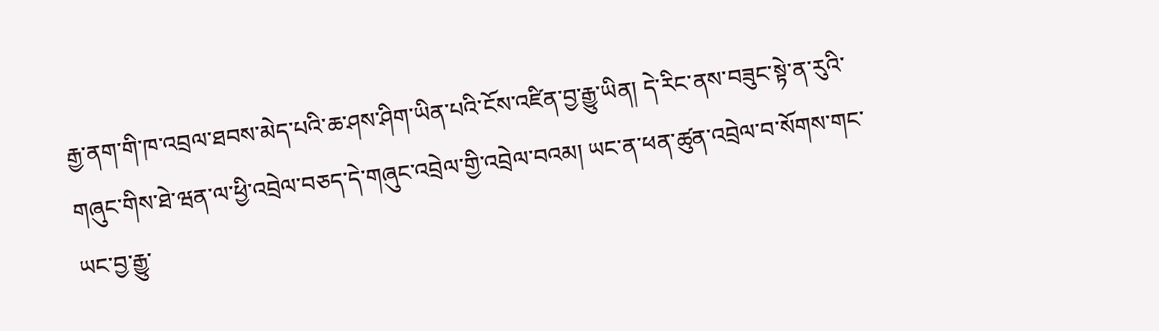རྒྱ་ནག་གི་ཁ་འབྲལ་ཐབས་མེད་པའི་ཆ་ཤས་ཤིག་ཡིན་པའི་ངོས་འཛིན་བྱ་རྒྱུ་ཡིན། དེ་རིང་ནས་བཟུང་སྟེ་ན་རུའི་གཞུང་གིས་ཐེ་ཝན་ལ་ཕྱི་འབྲེལ་བཅད་དེ་གཞུང་འབྲེལ་གྱི་འབྲེལ་བའམ། ཡང་ན་ཕན་ཚུན་འབྲེལ་བ་སོགས་གང་ཡང་བྱ་རྒྱུ་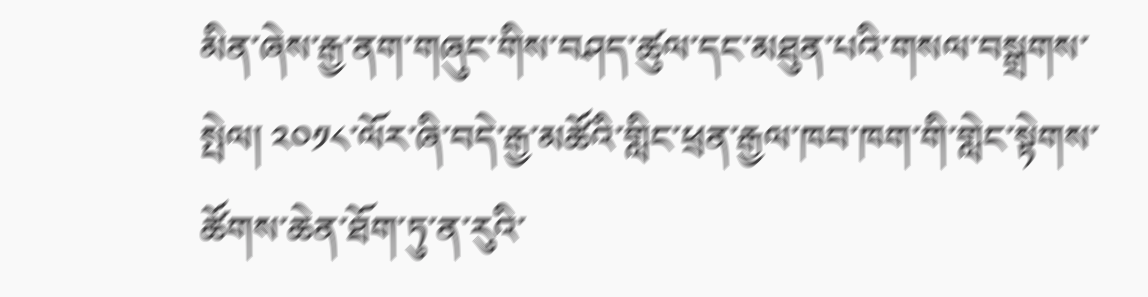མིན་ཞེས་རྒྱ་ནག་གཞུང་གིས་བཤད་ཚུལ་དང་མཐུན་པའི་གསལ་བསྒྲགས་སྤེལ། ༢༠༡༨་ལོར་ཞི་བདེ་རྒྱ་མཚོའི་གླིང་ཕྲན་རྒྱལ་ཁབ་ཁག་གི་གླེང་སྟེགས་ཚོགས་ཆེན་ཐོག་ཏུ་ན་རུའི་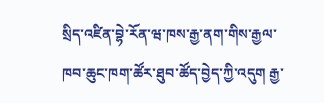སྲིད་འཛིན་བྷེ་རོན་ཝ་ཁས་རྒྱ་ནག་གིས་རྒྱལ་ཁབ་ཆུང་ཁག་ཚོར་ཐུབ་ཚོད་བྱེད་ཀྱི་འདུག རྒྱ་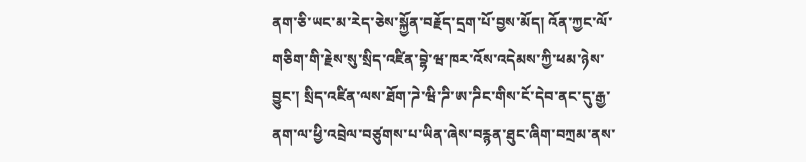ནག་ཅི་ཡང་མ་རེད་ཅེས་སྐྱོན་བརྗོད་དྲག་པོ་བྱས་མོད། འོན་ཀྱང་ལོ་གཅིག་གི་རྗེས་སུ་སྲིད་འཛིན་བྷེ་ཝ་ཁར་འོས་འདེམས་ཀྱི་ཕམ་ཉེས་བྱུང་། སྲིད་འཛིན་ལས་ཐོག་ཌེ་ཝི་ཌི་ཨ་ཌིང་གིས་ངོ་དེབ་ནང་དུ་རྒྱ་ནག་ལ་ཕྱི་འབྲེལ་བཙུགས་པ་ཡིན་ཞེས་བརྙན་ཐུང་ཞིག་བཀྲམ་ནས་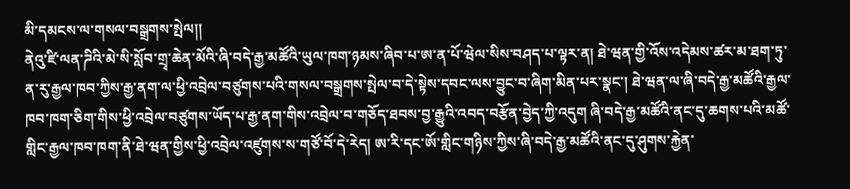མི་དམངས་ལ་གསལ་བསྒྲགས་སྤེལ།།
ནེའུ་ཛི་ལན་ཌིའི་མེ་སི་སློབ་གྲྭ་ཆེན་མོའི་ཞི་བདེ་རྒྱ་མཚོའི་ཡུལ་ཁག་ཉམས་ཞིབ་པ་ཨ་ན་པོ་ཝེལ་སིས་བཤད་པ་ལྟར་ན། ཐེ་ཝན་གྱི་འོས་འདེམས་ཚར་མ་ཐག་ཏུ་ན་རུ་རྒྱལ་ཁབ་ཀྱིས་རྒྱ་ནག་ལ་ཕྱི་འབྲེལ་བཙུགས་པའི་གསལ་བསྒྲགས་སྤེལ་བ་དེ་སྟེས་དབང་ལས་བྱུང་བ་ཞིག་མིན་པར་སྣང་། ཐེ་ཝན་ལ་ཞི་བདེ་རྒྱ་མཚོའི་རྒྱལ་ཁབ་ཁག་ཅིག་གིས་ཕྱི་འབྲེལ་བཙུགས་ཡོད་པ་རྒྱ་ནག་གིས་འབྲེལ་བ་གཅོད་ཐབས་བྱ་རྒྱུའི་འབད་བརྩོན་བྱེད་ཀྱི་འདུག ཞི་བདེ་རྒྱ་མཚོའི་ནང་དུ་ཆགས་པའི་མཚོ་གླིང་རྒྱལ་ཁབ་ཁག་ནི་ཐེ་ཝན་གྱིས་ཕྱི་འབྲེལ་འཛུགས་ས་གཙོ་བོ་དེ་རེད། ཨ་རི་དང་ཨོ་གླིང་གཉིས་ཀྱིས་ཞི་བདེ་རྒྱ་མཚོའི་ནང་དུ་ཤུགས་རྐྱེན་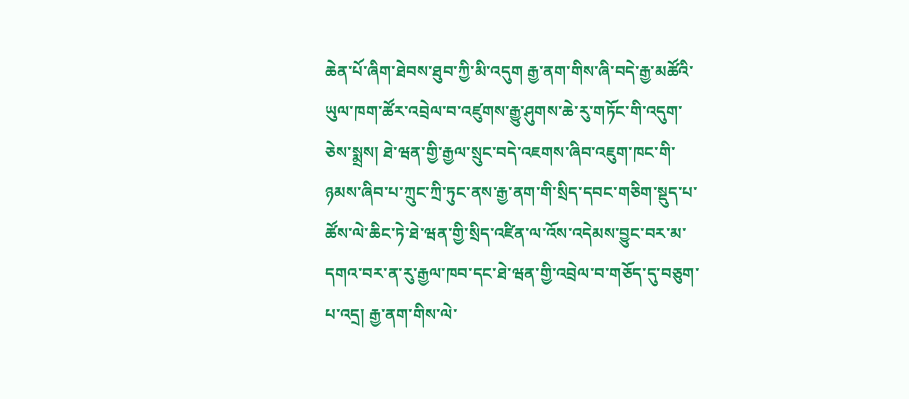ཆེན་པོ་ཞིག་ཐེབས་ཐུབ་ཀྱི་མི་འདུག རྒྱ་ནག་གིས་ཞི་བདེ་རྒྱ་མཚོའི་ཡུལ་ཁག་ཚོར་འབྲེལ་བ་འཛུགས་རྒྱུ་ཤུགས་ཆེ་རུ་གཏོང་གི་འདུག་ཅེས་སྨྲས། ཐེ་ཝན་གྱི་རྒྱལ་སྲུང་བདེ་འཇགས་ཞིབ་འཇུག་ཁང་གི་ཉམས་ཞིབ་པ་ཀྲུང་ཀྲི་ཏུང་ནས་རྒྱ་ནག་གི་སྲིད་དབང་གཅིག་སྡུད་པ་ཚོས་ལེ་ཆིང་ཏེ་ཐེ་ཝན་གྱི་སྲིད་འཛིན་ལ་འོས་འདེམས་བྱུང་བར་མ་དགའ་བར་ན་རུ་རྒྱལ་ཁབ་དང་ཐེ་ཝན་གྱི་འབྲེལ་བ་གཅོད་དུ་བཅུག་པ་འདྲ། རྒྱ་ནག་གིས་ལེ་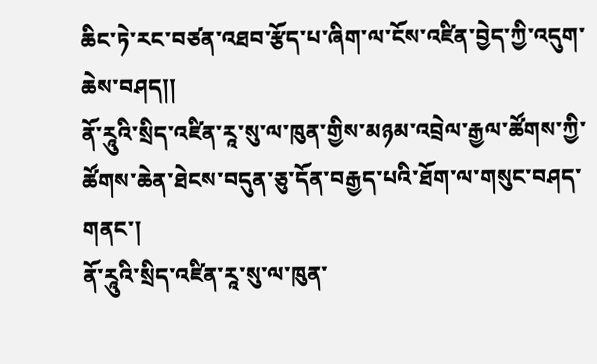ཆིང་ཏེ་རང་བཙན་འཐབ་རྩོད་པ་ཞིག་ལ་ངོས་འཛིན་བྱེད་ཀྱི་འདུག་ཆེས་བཤད།།
ནོ་རཱུའི་སྲིད་འཛིན་རཱ་སུ་ལ་ཁུན་གྱིས་མཉམ་འབྲེལ་རྒྱལ་ཚོགས་ཀྱི་ཚོགས་ཆེན་ཐེངས་བདུན་ཅུ་དོན་བརྒྱད་པའི་ཐོག་ལ་གསུང་བཤད་གནང་།
ནོ་རཱུའི་སྲིད་འཛིན་རཱ་སུ་ལ་ཁུན་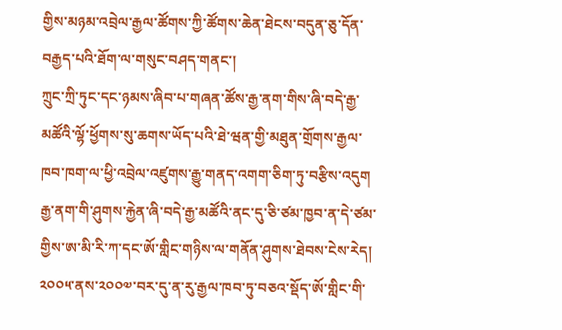གྱིས་མཉམ་འབྲེལ་རྒྱལ་ཚོགས་ཀྱི་ཚོགས་ཆེན་ཐེངས་བདུན་ཅུ་དོན་བརྒྱད་པའི་ཐོག་ལ་གསུང་བཤད་གནང་།
ཀྲུང་ཀྲི་ཏུང་དང་ཉམས་ཞིབ་པ་གཞན་ཚོས་རྒྱ་ནག་གིས་ཞི་བདེ་རྒྱ་མཚོའི་ལྷོ་ཕྱོགས་སུ་ཆགས་ཡོད་པའི་ཐེ་ཝན་གྱི་མཐུན་གྲོགས་རྒྱལ་ཁབ་ཁག་ལ་ཕྱི་འབྲེལ་འཛུགས་རྒྱུ་གནད་འགག་ཅིག་ཏུ་བརྩིས་འདུག རྒྱ་ནག་གི་ཤུགས་རྐྱེན་ཞི་བདེ་རྒྱ་མཚོའི་ནང་དུ་ཅི་ཙམ་ཁྱབ་ན་དེ་ཙམ་གྱིས་ཨ་མི་རི་ཀ་དང་ཨོ་གླིང་གཉིས་ལ་གནོན་ཤུགས་ཐེབས་ངེས་རེད། ༢༠༠༥་ནས་༢༠༠༧་བར་དུ་ན་རུ་རྒྱལ་ཁབ་ཏུ་བཅའ་སྡོད་ཨོ་གླིང་གི་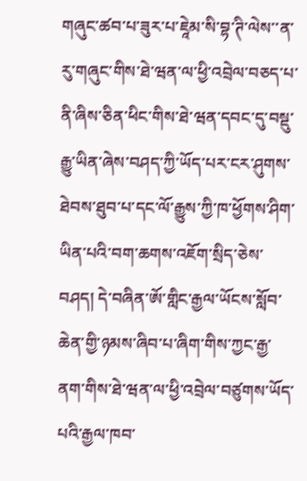གཞུང་ཚབ་པ་ཟུར་པ་ཇཱེམ་སི་བྷ་ཊི་ལེས་་ན་རུ་གཞུང་གིས་ཐེ་ཝན་ལ་ཕྱི་འབྲེལ་བཅད་པ་ནི་ཞིས་ཅིན་ཕིང་གིས་ཐེ་ཝན་དབང་དུ་བསྡུ་རྒྱུ་ཡིན་ཞེས་བཤད་ཀྱི་ཡོད་པར་ངར་ཤུགས་ཐེབས་ཐུབ་པ་དང་ལོ་རྒྱུས་ཀྱི་ཁ་ཕྱོགས་ཤིག་ཡིན་པའི་བག་ཆགས་འཇོག་སྲིད་ཅེས་བཤད། དེ་བཞིན་ཨོ་གླིང་རྒྱལ་ཡོངས་སློབ་ཆེན་གྱི་ཉམས་ཞིབ་པ་ཞིག་གིས་ཀྱང་རྒྱ་ནག་གིས་ཐེ་ཝན་ལ་ཕྱི་འབྲེལ་བཙུགས་ཡོད་པའི་རྒྱལ་ཁབ་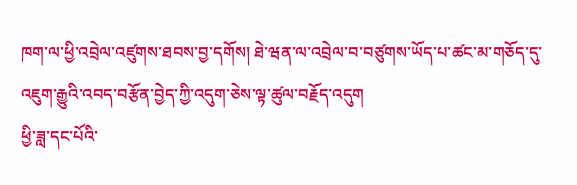ཁག་ལ་ཕྱི་འབྲེལ་འཛུགས་ཐབས་བྱ་དགོས། ཐེ་ཝན་ལ་འབྲེལ་བ་བཙུགས་ཡོད་པ་ཚང་མ་གཅོད་དུ་འཇུག་རྒྱུའི་འབད་བརྩོན་བྱེད་ཀྱི་འདུག་ཅེས་ལྟ་ཚུལ་བརྗོད་འདུག
ཕྱི་ཟླ་དང་པོའི་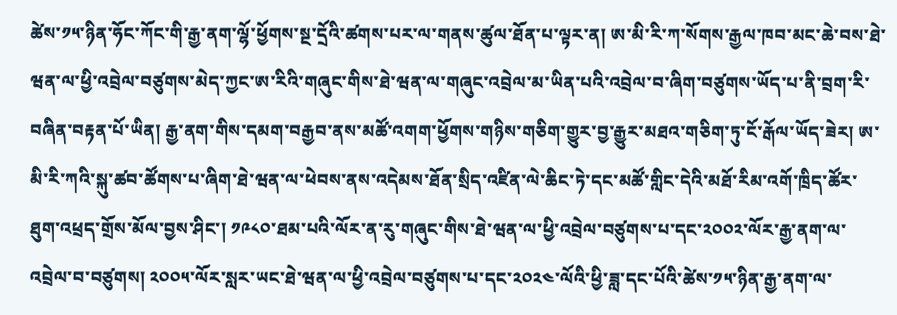ཚེས་༡༥་ཉིན་ཧོང་ཀོང་གི་རྒྱ་ནག་ལྷོ་ཕྱོགས་སྔ་དྲོའི་ཚགས་པར་ལ་གནས་ཚུལ་ཐོན་པ་ལྟར་ན། ཨ་མི་རི་ཀ་སོགས་རྒྱལ་ཁབ་མང་ཆེ་བས་ཐེ་ཝན་ལ་ཕྱི་འབྲེལ་བཙུགས་མེད་ཀྱང་ཨ་རིའི་གཞུང་གིས་ཐེ་ཝན་ལ་གཞུང་འབྲེལ་མ་ཡིན་པའི་འབྲེལ་བ་ཞིག་བཙུགས་ཡོད་པ་ནི་བྲག་རི་བཞིན་བརྟན་པོ་ཡིན། རྒྱ་ནག་གིས་དམག་བརྒྱབ་ནས་མཚོ་འགག་ཕྱོགས་གཉིས་གཅིག་གྱུར་བྱ་རྒྱུར་མཐའ་གཅིག་ཏུ་ངོ་རྒོལ་ཡོད་ཟེར། ཨ་མི་རི་ཀའི་སྐུ་ཚབ་ཚོགས་པ་ཞིག་ཐེ་ཝན་ལ་ཕེབས་ནས་འདེམས་ཐོན་སྲིད་འཛིན་ལེ་ཆིང་ཏེ་དང་མཚོ་གླིང་དེའི་མཐོ་རིམ་འགོ་ཁྲིད་ཚོར་ཐུག་འཕྲད་གྲོས་མོལ་བྱས་ཤིང་། ༡༩༨༠་ཐམ་པའི་ལོར་ན་རུ་གཞུང་གིས་ཐེ་ཝན་ལ་ཕྱི་འབྲེལ་བཙུགས་པ་དང་༢༠༠༢་ལོར་རྒྱ་ནག་ལ་འབྲེལ་བ་བཙུགས། ༢༠༠༥་ལོར་སླར་ཡང་ཐེ་ཝན་ལ་ཕྱི་འབྲེལ་བཙུགས་པ་དང་༢༠༢༤་ལོའི་ཕྱི་ཟླ་དང་པོའི་ཚེས་༡༥་ཉིན་རྒྱ་ནག་ལ་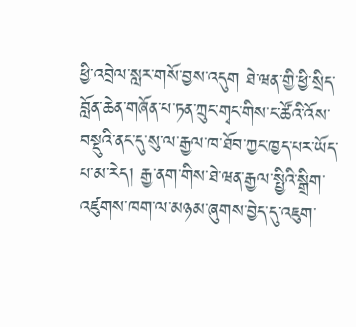ཕྱི་འབྲེལ་སླར་གསོ་བྱས་འདུག ཐེ་ཝན་གྱི་ཕྱི་སྲིད་བློན་ཆེན་གཞོན་པ་ཏན་ཀྲུང་གྭང་གིས་ང་ཚོའི་འོས་བསྡུའི་ནང་དུ་སུ་ལ་རྒྱལ་ཁ་ཐོབ་ཀྱང་ཁྱད་པར་ཡོད་པ་མ་རེད། རྒྱ་ནག་གིས་ཐེ་ཝན་རྒྱལ་སྤྱིའི་སྒྲིག་འཛུགས་ཁག་ལ་མཉམ་ཞུགས་བྱེད་དུ་འཇུག་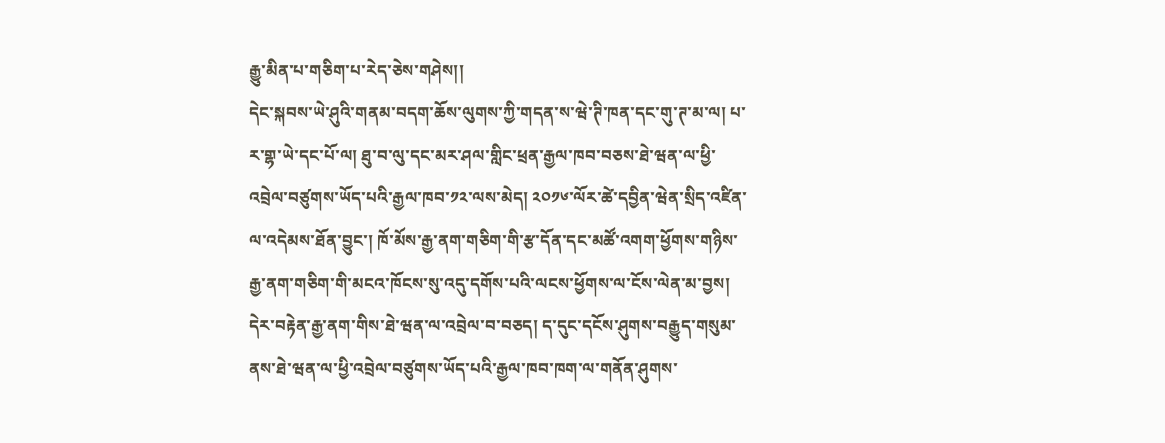རྒྱུ་མིན་པ་གཅིག་པ་རེད་ཅེས་གཤེས།།
དེང་སྐབས་ཡེ་ཤུའི་གནམ་བདག་ཆོས་ལུགས་ཀྱི་གདན་ས་ཝེ་ཊི་ཁན་དང་གུ་ཊ་མ་ལ། པ་ར་གྷ་ཡེ་དང་པོ་ལ། ཐུ་བ་ལུ་དང་མར་ཤལ་གླིང་ཕྲན་རྒྱལ་ཁབ་བཅས་ཐེ་ཝན་ལ་ཕྱི་འབྲེལ་བཙུགས་ཡོད་པའི་རྒྱལ་ཁབ་༡༢་ལས་མེད། ༢༠༡༦་ལོར་ཚེ་དབྱིན་ཝེན་སྲིད་འཛིན་ལ་འདེམས་ཐོན་བྱུང་། ཁོ་མོས་རྒྱ་ནག་གཅིག་གི་རྩ་དོན་དང་མཚོ་འགག་ཕྱོགས་གཉིས་རྒྱ་ནག་གཅིག་གི་མངའ་ཁོངས་སུ་འདུ་དགོས་པའི་ལངས་ཕྱོགས་ལ་ངོས་ལེན་མ་བྱས། དེར་བརྟེན་རྒྱ་ནག་གིས་ཐེ་ཝན་ལ་འབྲེལ་བ་བཅད། ད་དུང་དངོས་ཤུགས་བརྒྱུད་གསུམ་ནས་ཐེ་ཝན་ལ་ཕྱི་འབྲེལ་བཙུགས་ཡོད་པའི་རྒྱལ་ཁབ་ཁག་ལ་གནོན་ཤུགས་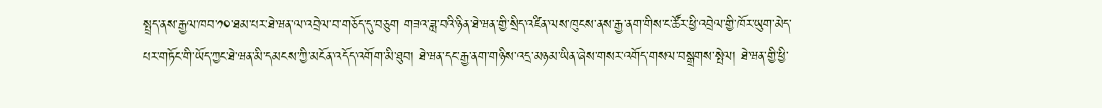སྤྲད་ནས་རྒྱལ་ཁབ་༡༠་ཐམ་པར་ཐེ་ཝན་ལ་འབྲེལ་བ་གཅོད་དུ་བཅུག གཟའ་ཟླ་བའི་ཉིན་ཐེ་ཝན་གྱི་སྲིད་འཛིན་ལས་ཁུངས་ནས་རྒྱ་ནག་གིས་ང་ཚོར་ཕྱི་འབྲེལ་གྱི་ཁོར་ཡུག་མེད་པར་གཏོང་གི་ཡོད་ཀྱང་ཐེ་ཝན་མི་དམངས་ཀྱི་མངོན་འདོད་འགོག་མི་ཐུབ། ཐེ་ཝན་དང་རྒྱ་ནག་གཉིས་འདྲ་མཉམ་ཡིན་ཞེས་གསར་འགོད་གསལ་བསྒྲགས་སྤེལ། ཐེ་ཝན་གྱི་ཕྱི་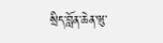སྲིད་བློན་ཆེན་ཝུ་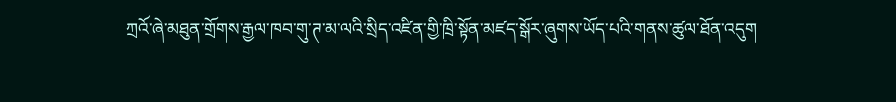ཀྲའོ་ཞེ་མཐུན་གྲོགས་རྒྱལ་ཁབ་གུ་ཊ་མ་ལའི་སྲིད་འཛིན་གྱི་ཁྲི་སྟོན་མཛད་སྒོར་ཞུགས་ཡོད་པའི་གནས་ཚུལ་ཐོན་འདུག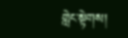གླེང་སྟེགས།